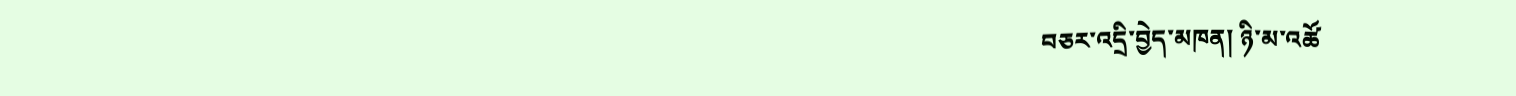བཅར་འདྲི་བྱེད་མཁན། ཉི་མ་འཚོ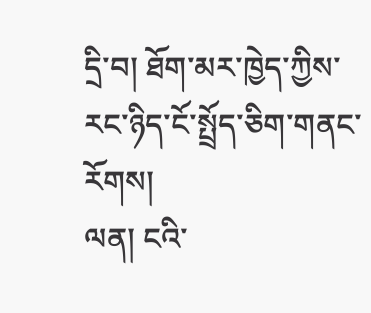དྲི་བ། ཐོག་མར་ཁྱེད་ཀྱིས་རང་ཉིད་ངོ་སྤྲོད་ཅིག་གནང་རོགས།
ལན། ངའི་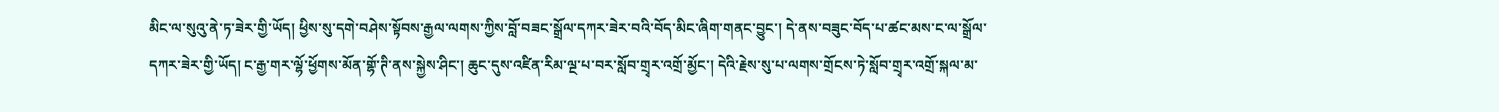མིང་ལ་སུའུ་ནེ་ཏ་ཟེར་གྱི་ཡོད། ཕྱིས་སུ་དགེ་བཤེས་སྟོབས་རྒྱལ་ལགས་ཀྱིས་བློ་བཟང་སྒྲོལ་དཀར་ཟེར་བའི་བོད་མིང་ཞིག་གནང་བྱུང་། དེ་ནས་བཟུང་བོད་པ་ཚང་མས་ང་ལ་སྒྲོལ་དཀར་ཟེར་གྱི་ཡོད། ང་རྒྱ་གར་ལྷོ་ཕྱོགས་མོན་གྷོ་ཊི་ནས་སྐྱེས་ཤིང་། ཆུང་དུས་འཛིན་རིམ་ལྔ་པ་བར་སློབ་གྲྭར་འགྲོ་མྱོང་། དེའི་རྗེས་སུ་པ་ལགས་གྲོངས་ཏེ་སློབ་གྲྭར་འགྲོ་སྐལ་མ་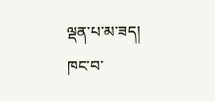ལྡན་པ་མ་ཟད། ཁང་བ་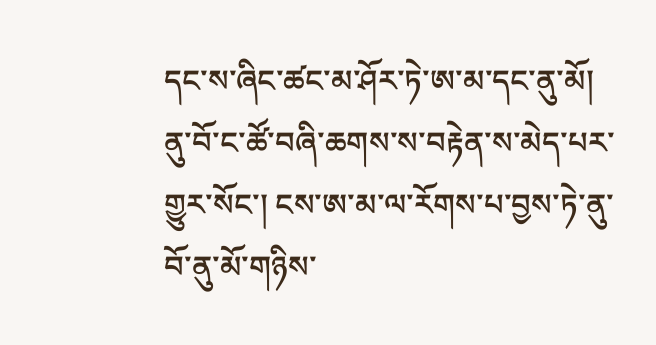དང་ས་ཞིང་ཚང་མ་ཤོར་ཏེ་ཨ་མ་དང་ནུ་མོ། ནུ་བོ་ང་ཚོ་བཞི་ཆགས་ས་བརྟེན་ས་མེད་པར་གྱུར་སོང་། ངས་ཨ་མ་ལ་རོགས་པ་བྱས་ཏེ་ནུ་བོ་ནུ་མོ་གཉིས་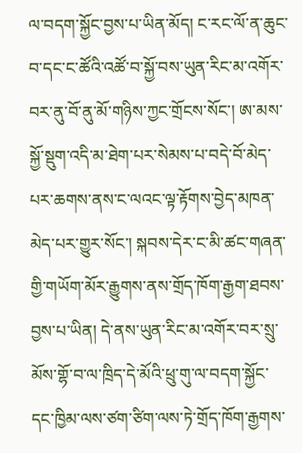ལ་བདག་སྐྱོང་བྱས་པ་ཡིན་མོད། ང་རང་ལོ་ན་ཆུང་བ་དང་ང་ཚོའི་འཚོ་བ་སྐྱོ་བས་ཡུན་རིང་མ་འགོར་བར་ནུ་བོ་ནུ་མོ་གཉིས་ཀྱང་གྲོངས་སོང་། ཨ་མས་སྐྱོ་སྡུག་འདི་མ་ཐེག་པར་སེམས་པ་བདེ་བོ་མེད་པར་ཆགས་ནས་ང་ལའང་ལྟ་རྟོགས་བྱེད་མཁན་མེད་པར་གྱུར་སོང་། སྐབས་དེར་ང་མི་ཚང་གཞན་གྱི་གཡོག་མོར་རྒྱུགས་ནས་གྲོད་ཁོག་རྒྱག་ཐབས་བྱས་པ་ཡིན། དེ་ནས་ཡུན་རིང་མ་འགོར་བར་སྲུ་མོས་གྷོ་བ་ལ་ཁྲིད་དེ་མོའི་ཕྲུ་གུ་ལ་བདག་སྐྱོང་དང་ཁྱིམ་ལས་ཙག་ཙིག་ལས་ཏེ་གྲོད་ཁོག་རྒྱགས་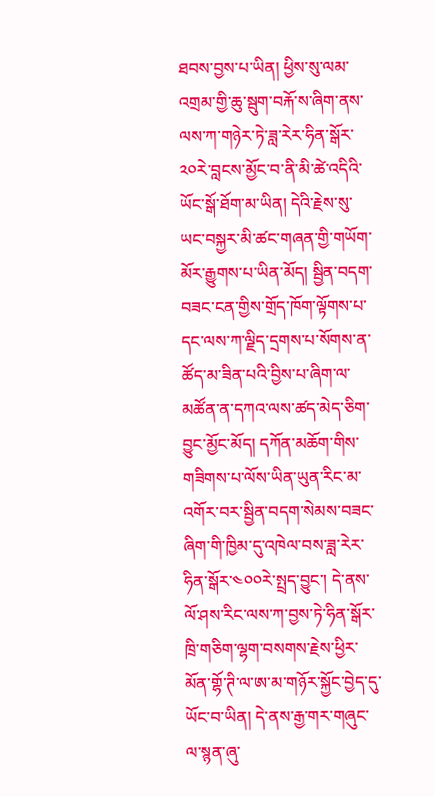ཐབས་བྱས་པ་ཡིན། ཕྱིས་སུ་ལམ་འགྲམ་གྱི་ཆུ་སྦུག་བརྐོ་ས་ཞིག་ནས་ལས་ཀ་གཉེར་ཏེ་ཟླ་རེར་ཧིན་སྒོར་༢༠རེ་བླངས་མྱོང་བ་ནི་མི་ཚེ་འདིའི་ཡོང་སྒོ་ཐོག་མ་ཡིན། དེའི་རྗེས་སུ་ཡང་བསྐྱར་མི་ཚང་གཞན་གྱི་གཡོག་མོར་རྒྱུགས་པ་ཡིན་མོད། སྦྱིན་བདག་བཟང་ངན་གྱིས་གྲོད་ཁོག་ལྟོགས་པ་དང་ལས་ཀ་ལྗིད་དྲགས་པ་སོགས་ན་ཚོད་མ་ཟིན་པའི་བྱིས་པ་ཞིག་ལ་མཚོན་ན་དཀའ་ལས་ཚད་མེད་ཅིག་བྱུང་མྱོང་མོད། དཀོན་མཆོག་གིས་གཟིགས་པ་ལོས་ཡིན་ཡུན་རིང་མ་འགོར་བར་སྦྱིན་བདག་སེམས་བཟང་ཞིག་གི་ཁྱིམ་དུ་འཁེལ་བས་ཟླ་རེར་ཧིན་སྒོར་༤༠༠རེ་སྤྲད་བྱུང་། དེ་ནས་ལོ་ཤས་རིང་ལས་ཀ་བྱས་ཏེ་ཧིན་སྒོར་ཁྲི་གཅིག་ལྷག་བསགས་རྗེས་ཕྱིར་མོན་གྷོ་ཊི་ལ་ཨ་མ་གཉོར་སྐྱོང་བྱེད་དུ་ཡོང་བ་ཡིན། དེ་ནས་རྒྱ་གར་གཞུང་ལ་སྙན་ཞུ་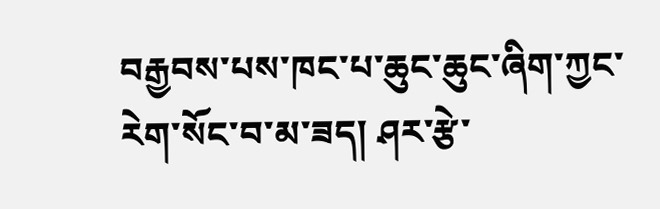བརྒྱབས་པས་ཁང་པ་ཆུང་ཆུང་ཞིག་ཀྱང་རེག་སོང་བ་མ་ཟད། ཤར་རྩེ་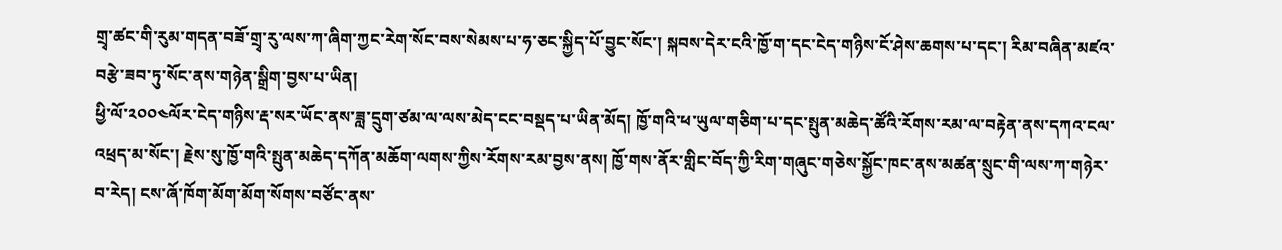གྲྭ་ཚང་གི་རུམ་གདན་བཟོ་གྲྭ་རུ་ལས་ཀ་ཞིག་ཀྱང་རེག་སོང་བས་སེམས་པ་ཧ་ཅང་སྐྱིད་པོ་བྱུང་སོང་། སྐབས་དེར་ངའི་ཁྱོ་ག་དང་ངེད་གཉིས་ངོ་ཤེས་ཆགས་པ་དང་། རིམ་བཞིན་མཛའ་བརྩེ་ཟབ་ཏུ་སོང་ནས་གཉེན་སྒྲིག་བྱས་པ་ཡིན།
ཕྱི་ལོ་༢༠༠༤ལོར་ངེད་གཉིས་རྡ་སར་ཡོང་ནས་ཟླ་དྲུག་ཙམ་ལ་ལས་མེད་ངང་བསྡད་པ་ཡིན་མོད། ཁྱོ་གའི་ཕ་ཡུལ་གཅིག་པ་དང་སྤུན་མཆེད་ཚོའི་རོགས་རམ་ལ་བརྟེན་ནས་དཀའ་ངལ་འཕྲད་མ་སོང་། རྗེས་སུ་ཁྱོ་གའི་སྤུན་མཆེད་དཀོན་མཆོག་ལགས་ཀྱིས་རོགས་རམ་བྱས་ནས། ཁྱོ་གས་ནོར་གླིང་བོད་ཀྱི་རིག་གཞུང་གཅེས་སྐྱོང་ཁང་ནས་མཚན་སྲུང་གི་ལས་ཀ་གཉེར་བ་རེད། ངས་ཞོ་ཁོག་མོག་མོག་སོགས་བཙོང་ནས་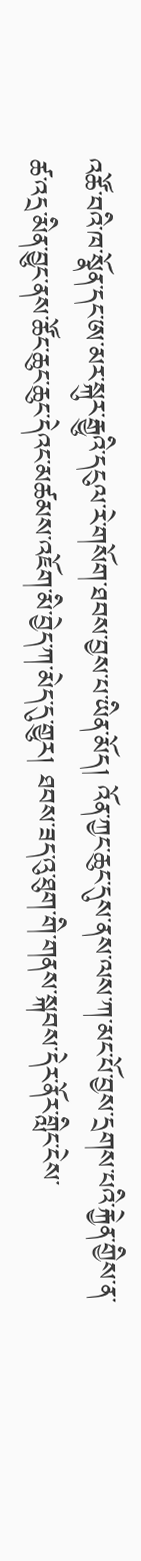འཚོ་བའི་ཁ་སྣོན་དང་ཨ་མར་སྐུར་རྒྱུའི་དངུལ་རེ་གསོག་ཐབས་བྱས་པ་ཡིན་མོད། འོན་ཀྱང་ཆུང་དུས་ནས་ལས་ཀ་མང་པོ་བྱས་དྲགས་པའི་རྐྱེན་གྱིས་ན་ཚ་འདྲ་མིན་བྱུང་ནས་ཚོང་ཆུང་ཆུང་དེའང་མཚམས་འཇོག་མི་བྱེད་ཀ་མེད་དུ་གྱུར། ཐབས་ཟད་འུ་ཐུག་གི་གནས་སྐབས་དེར་ནོར་གླིང་ངེས་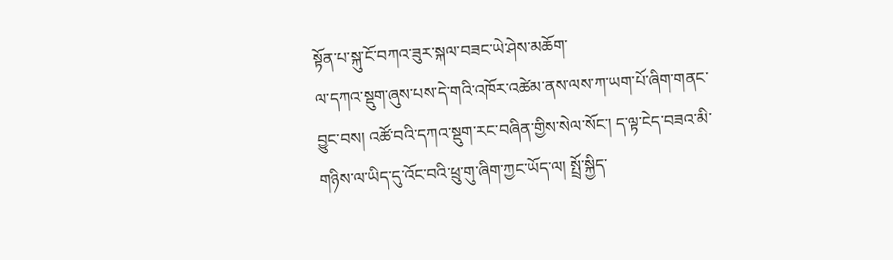སྟོན་པ་སྐུ་ངོ་བཀའ་ཟུར་སྐལ་བཟང་ཡེ་ཤེས་མཆོག་
ལ་དཀའ་སྡུག་ཞུས་པས་དེ་གའི་འཁོར་འཚེམ་ནས་ལས་ཀ་ཡག་པོ་ཞིག་གནང་བྱུང་བས། འཚོ་བའི་དཀའ་སྡུག་རང་བཞིན་གྱིས་སེལ་སོང་། ད་ལྟ་ངེད་བཟའ་མི་གཉིས་ལ་ཡིད་དུ་འོང་བའི་ཕྲུ་གུ་ཞིག་ཀྱང་ཡོད་ལ། སྤྲོ་སྐྱིད་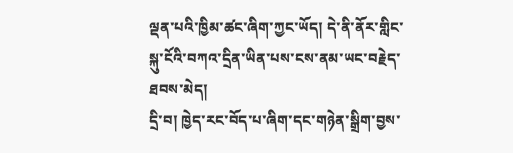ལྡན་པའི་ཁྱིམ་ཚང་ཞིག་ཀྱང་ཡོད། དེ་ནི་ནོར་གླིང་སྐུ་ངོའི་བཀའ་དྲིན་ཡིན་པས་ངས་ནམ་ཡང་བརྗེད་ཐབས་མེད།
དྲི་བ། ཁྱེད་རང་བོད་པ་ཞིག་དང་གཉེན་སྒྲིག་བྱས་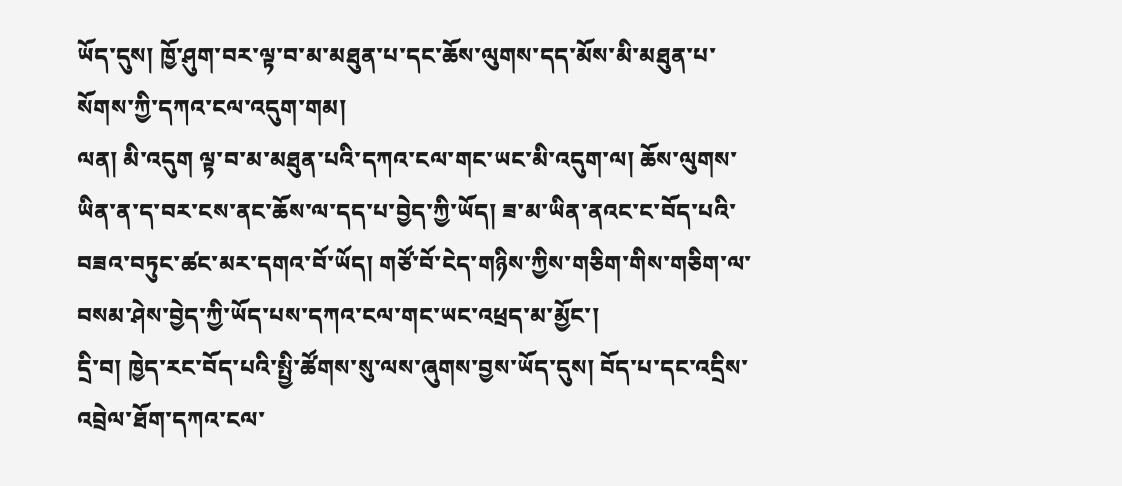ཡོད་དུས། ཁྱོ་ཤུག་བར་ལྟ་བ་མ་མཐུན་པ་དང་ཆོས་ལུགས་དད་མོས་མི་མཐུན་པ་སོགས་ཀྱི་དཀའ་ངལ་འདུག་གམ།
ལན། མི་འདུག ལྟ་བ་མ་མཐུན་པའི་དཀའ་ངལ་གང་ཡང་མི་འདུག་ལ། ཆོས་ལུགས་ཡིན་ན་ད་བར་ངས་ནང་ཆོས་ལ་དད་པ་བྱེད་ཀྱི་ཡོད། ཟ་མ་ཡིན་ནའང་ང་བོད་པའི་བཟའ་བཏུང་ཚང་མར་དགའ་བོ་ཡོད། གཙོ་བོ་ངེད་གཉིས་ཀྱིས་གཅིག་གིས་གཅིག་ལ་བསམ་ཤེས་བྱེད་ཀྱི་ཡོད་པས་དཀའ་ངལ་གང་ཡང་འཕྲད་མ་མྱོང་།
དྲི་བ། ཁྱེད་རང་བོད་པའི་སྤྱི་ཚོགས་སུ་ལས་ཞུགས་བྱས་ཡོད་དུས། བོད་པ་དང་འདྲིས་འབྲེལ་ཐོག་དཀའ་ངལ་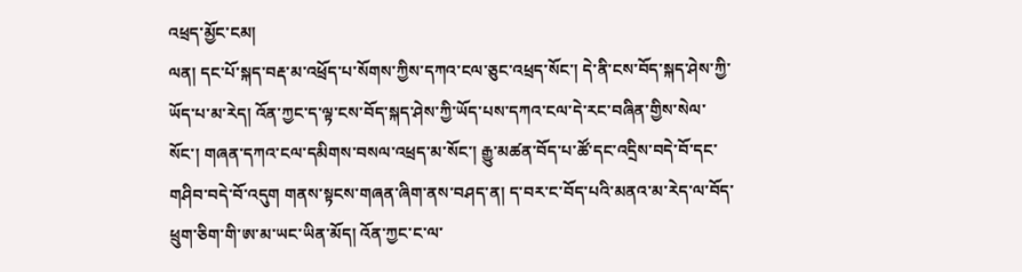འཕྲད་མྱོང་ངམ།
ལན། དང་པོ་སྐད་བརྡ་མ་འཕྲོད་པ་སོགས་ཀྱིས་དཀའ་ངལ་ཅུང་འཕྲད་སོང་། དེ་ནི་ངས་བོད་སྐད་ཤེས་ཀྱི་ཡོད་པ་མ་རེད། འོན་ཀྱང་ད་ལྟ་ངས་བོད་སྐད་ཤེས་ཀྱི་ཡོད་པས་དཀའ་ངལ་དེ་རང་བཞིན་གྱིས་སེལ་སོང་། གཞན་དཀའ་ངལ་དམིགས་བསལ་འཕྲད་མ་སོང་། རྒྱུ་མཚན་བོད་པ་ཚོ་དང་འདྲིས་བདེ་བོ་དང་གཤིབ་བདེ་བོ་འདུག གནས་སྟངས་གཞན་ཞིག་ནས་བཤད་ན། ད་བར་ང་བོད་པའི་མནའ་མ་རེད་ལ་བོད་ཕྲུག་ཅིག་གི་ཨ་མ་ཡང་ཡིན་མོད། འོན་ཀྱང་ང་ལ་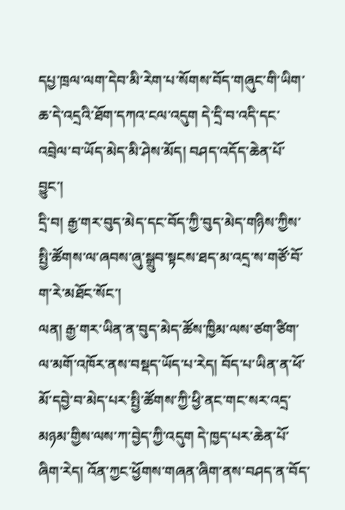དཔྱ་ཁྲལ་ལག་དེབ་མི་རེག་པ་སོགས་བོད་གཞུང་གི་ཡིག་ཆ་དེ་འདྲའི་ཐོག་དཀའ་ངལ་འདུག དེ་དྲི་བ་འདི་དང་འབྲེལ་བ་ཡོད་མེད་མི་ཤེས་མོད། བཤད་འདོད་ཆེན་པོ་བྱུང་།
དྲི་བ། རྒྱ་གར་བུད་མེད་དང་བོད་ཀྱི་བུད་མེད་གཉིས་ཀྱིས་སྤྱི་ཚོགས་ལ་ཞབས་ཞུ་སྒྲུབ་སྟངས་ཐད་མ་འདྲ་ས་གཙོ་བོ་ག་རེ་མཐོང་སོང་།
ལན། རྒྱ་གར་ཡིན་ན་བུད་མེད་ཚོས་ཁྱིམ་ལས་ཙག་ཙིག་ལ་མགོ་འཁོར་ནས་བསྡད་ཡོད་པ་རེད། བོད་པ་ཡིན་ན་ཕོ་མོ་དབྱེ་བ་མེད་པར་སྤྱི་ཚོགས་ཀྱི་ཕྱི་ནང་གང་སར་འདྲ་མཉམ་གྱིས་ལས་ཀ་བྱེད་ཀྱི་འདུག དེ་ཁྱད་པར་ཆེན་པོ་ཞིག་རེད། འོན་ཀྱང་ཕྱོགས་གཞན་ཞིག་ནས་བཤད་ན་བོད་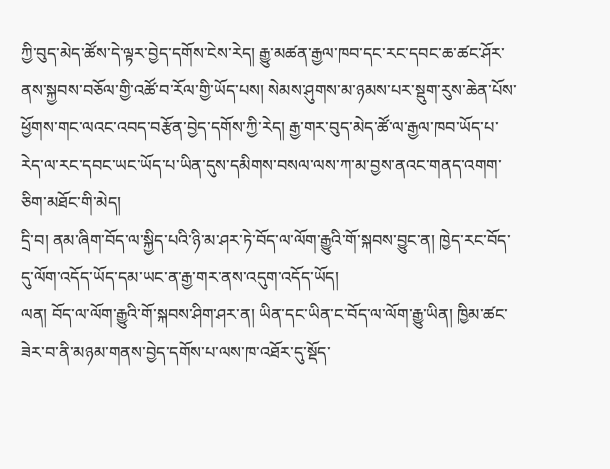ཀྱི་བུད་མེད་ཚོས་དེ་ལྟར་བྱེད་དགོས་ངེས་རེད། རྒྱུ་མཚན་རྒྱལ་ཁབ་དང་རང་དབང་ཆ་ཚང་ཤོར་ནས་སྐྱབས་བཅོལ་གྱི་འཚོ་བ་རོལ་གྱི་ཡོད་པས། སེམས་ཤུགས་མ་ཉམས་པར་སྡུག་རུས་ཆེན་པོས་ཕྱོགས་གང་ལའང་འབད་བརྩོན་བྱེད་དགོས་ཀྱི་རེད། རྒྱ་གར་བུད་མེད་ཚོ་ལ་རྒྱལ་ཁབ་ཡོད་པ་རེད་ལ་རང་དབང་ཡང་ཡོད་པ་ཡིན་དུས་དམིགས་བསལ་ལས་ཀ་མ་བྱས་ནའང་གནད་འགག་ཅིག་མཐོང་གི་མེད།
དྲི་བ། ནམ་ཞིག་བོད་ལ་སྐྱིད་པའི་ཉི་མ་ཤར་ཏེ་བོད་ལ་ལོག་རྒྱུའི་གོ་སྐབས་བྱུང་ན། ཁྱེད་རང་བོད་དུ་ལོག་འདོད་ཡོད་དམ་ཡང་ན་རྒྱ་གར་ནས་འདུག་འདོད་ཡོད།
ལན། བོད་ལ་ལོག་རྒྱུའི་གོ་སྐབས་ཤིག་ཤར་ན། ཡིན་དང་ཡིན་ང་བོད་ལ་ལོག་རྒྱུ་ཡིན། ཁྱིམ་ཚང་ཟེར་བ་ནི་མཉམ་གནས་བྱེད་དགོས་པ་ལས་ཁ་འཐོར་དུ་སྡོད་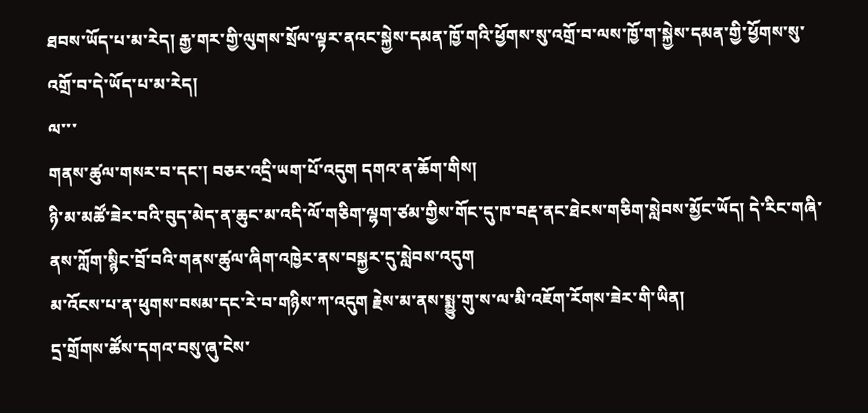ཐབས་ཡོད་པ་མ་རེད། རྒྱ་གར་གྱི་ལུགས་སྲོལ་ལྟར་ནའང་སྐྱེས་དམན་ཁྱོ་གའི་ཕྱོགས་སུ་འགྲོ་བ་ལས་ཁྱོ་ག་སྐྱེས་དམན་གྱི་ཕྱོགས་སུ་འགྲོ་བ་དེ་ཡོད་པ་མ་རེད།
ལ་་་
གནས་ཚུལ་གསར་བ་དང་། བཅར་འདྲི་ཡག་པོ་འདུག དགའ་ན་ཆོག་གིས།
ཉི་མ་མཚོ་ཟེར་བའི་བུད་མེད་ན་ཆུང་མ་འདི་ལོ་གཅིག་ལྷག་ཙམ་གྱིས་གོང་དུ་ཁ་བརྡ་ནང་ཐེངས་གཅིག་སླེབས་མྱོང་ཡོད། དེ་རིང་གཞི་ནས་ཀློག་སྙིང་བྲོ་བའི་གནས་ཚུལ་ཞིག་འཁྱེར་ནས་བསྐྱར་དུ་སླེབས་འདུག
མ་འོངས་པ་ན་ཕུགས་བསམ་དང་རེ་བ་གཉིས་ཀ་འདུག རྗེས་མ་ནས་སྨྱུ་གུ་ས་ལ་མི་འཇོག་རོགས་ཟེར་གི་ཡིན།
དྲ་གྲོགས་ཚོས་དགའ་བསུ་ཞུ་ངེས་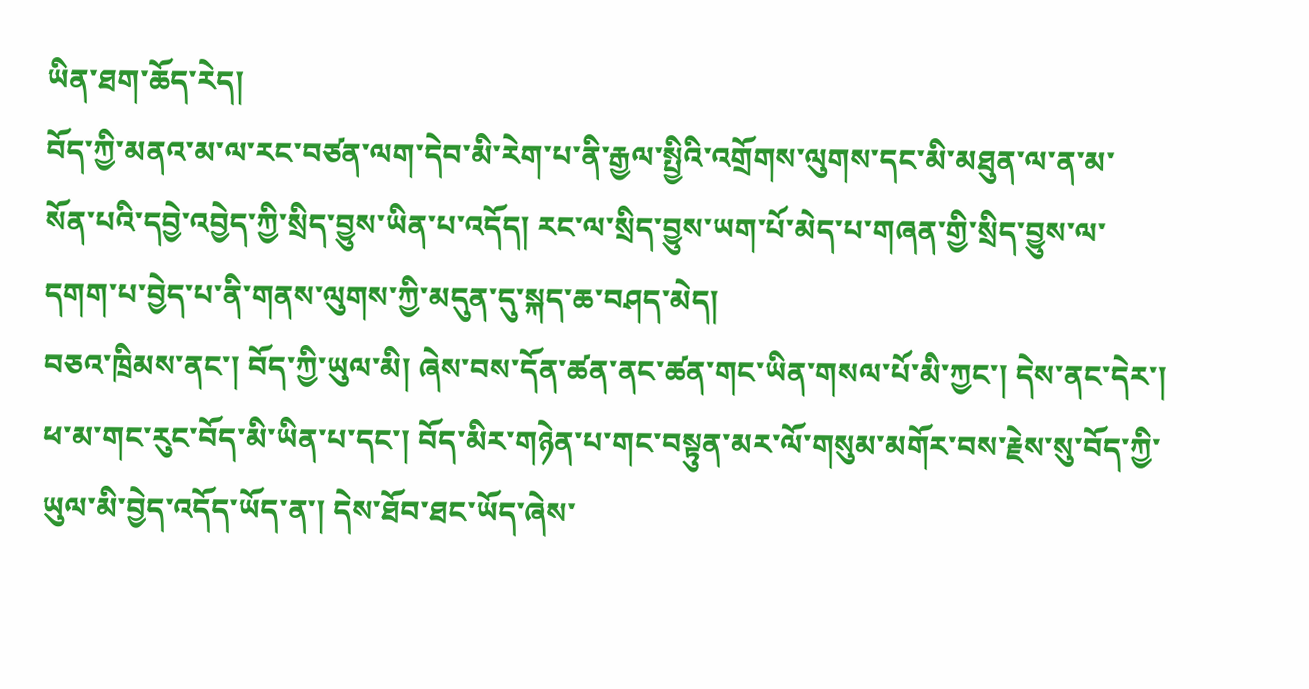ཡིན་ཐག་ཆོད་རེད།
བོད་ཀྱི་མནའ་མ་ལ་རང་བཙན་ལག་དེབ་མི་རེག་པ་ནི་རྒྱལ་སྤྱིའི་འགྲོགས་ལུགས་དང་མི་མཐུན་ལ་ན་མ་སོན་པའི་དབྱེ་འབྱེད་ཀྱི་སྲིད་བྱུས་ཡིན་པ་འདོད། རང་ལ་སྲིད་བྱུས་ཡག་པོ་མེད་པ་གཞན་གྱི་སྲིད་བྱུས་ལ་དགག་པ་བྱེད་པ་ནི་གནས་ལུགས་ཀྱི་མདུན་དུ་སྐད་ཆ་བཤད་མེད།
བཅའ་ཁྲིམས་ནང་། བོད་ཀྱི་ཡུལ་མི། ཞེས་བས་དོན་ཚན་ནང་ཚན་གང་ཡིན་གསལ་པོ་མི་ཀྱང་། དེས་ནང་དེར་། ཕ་མ་གང་རུང་བོད་མི་ཡིན་པ་དང་། བོད་མིར་གཉེན་པ་གང་བསྟུན་མར་ལོ་གསུམ་མགོར་བས་རྗེས་སུ་བོད་ཀྱི་ཡུལ་མི་བྱེད་འདོད་ཡོད་ན་། དེས་ཐོབ་ཐང་ཡོད་ཞེས་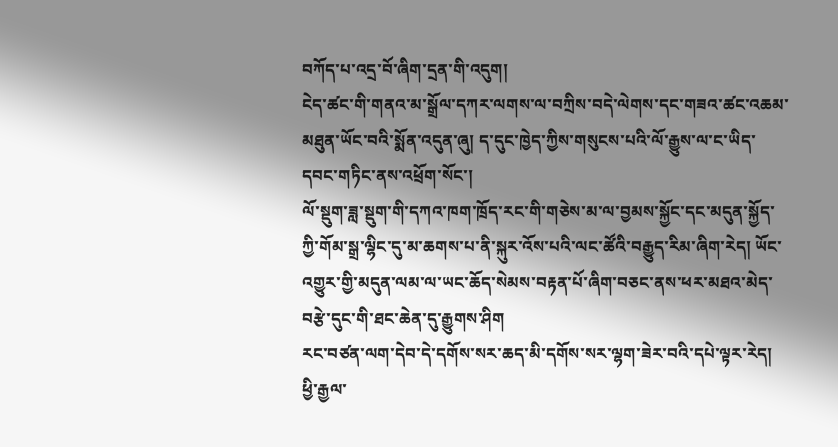བཀོད་པ་འདྲ་བོ་ཞིག་དྲན་གི་འདུག།
ངེད་ཚང་གི་གནའ་མ་སྒྲོལ་དཀར་ལགས་ལ་བཀྲིས་བདེ་ལེགས་དང་གཟའ་ཚང་འཆམ་མཐུན་ཡོང་བའི་སྨོན་འདུན་ཞུ། ད་དུང་ཁྱེད་ཀྱིས་གསུངས་པའི་ལོ་རྒྱུས་ལ་ང་ཡིད་དབང་གཏིང་ནས་འཕྲོག་སོང་།
ལོ་སྡུག་ཟླ་སྡུག་གི་དཀའ་ཁག་ཁྲོད་རང་གི་གཅེས་མ་ལ་བྱམས་སྐྱོང་དང་མདུན་སྐྱོད་ཀྱི་གོམ་སྒྲ་ལྷིང་དུ་མ་ཆགས་པ་ནི་སྐུར་འོས་པའི་ལང་ཚོའི་བརྒྱུད་རིམ་ཞིག་རེད། ཡོང་འགྱུར་གྱི་མདུན་ལམ་ལ་ཡང་ཆོད་སེམས་བརྟན་པོ་ཞིག་བཅང་ནས་ཕར་མཐའ་མེད་བརྩེ་དུང་གི་ཐང་ཆེན་དུ་རྒྱུགས་ཤིག
རང་བཙན་ལག་དེབ་དེ་དགོས་སར་ཆད་མི་དགོས་སར་ལྷག་ཟེར་བའི་དཔེ་ལྟར་རེད། ཕྱི་རྒྱལ་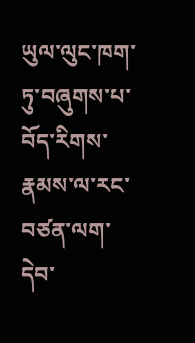ཡུལ་ལུང་ཁག་ཏུ་བཞུགས་པ་བོད་རིགས་རྣམས་ལ་རང་བཙན་ལག་དེབ་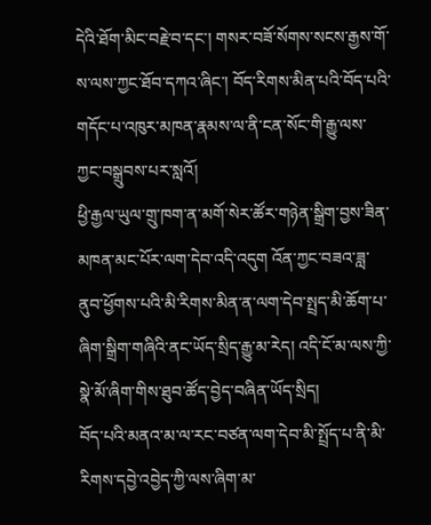དེའི་ཐོག་མིང་བརྗེ་བ་དང་། གསར་བཟོ་སོགས་སངས་རྒྱས་གོ་ས་ལས་ཀྱང་ཐོབ་དཀའ་ཞིང་། བོད་རིགས་མིན་པའི་བོད་པའི་གདོང་པ་འཁུར་མཁན་རྣམས་ལ་ནི་ངན་སོང་གི་རྒྱུ་ལས་ཀྱང་བསྒྲུབས་པར་སླའོ།
ཕྱི་རྒྱལ་ཡུལ་གྲུ་ཁག་ན་མགོ་སེར་ཚོར་གཉེན་སྒྲིག་བྱས་ཟིན་མཁན་མང་པོར་ལག་དེབ་འདི་འདུག འོན་ཀྱང་བཟའ་ཟླ་ནུབ་ཕྱོགས་པའི་མི་རིགས་མིན་ན་ལག་དེབ་སྤྲད་མི་ཆོག་པ་ཞིག་སྒྲིག་གཞིའི་ནང་ཡོད་སྲིད་རྒྱུ་མ་རེད། འདི་ངོ་མ་ལས་ཀྱི་སྣེ་མོ་ཞིག་གིས་ཐུབ་ཚོད་བྱེད་བཞིན་ཡོད་སྲིད།
བོད་པའི་མནའ་མ་ལ་རང་བཙན་ལག་དེབ་མི་སྤྲོད་པ་ནི་མི་རིགས་དབྱེ་འབྱེད་ཀྱི་ལས་ཞིག་མ་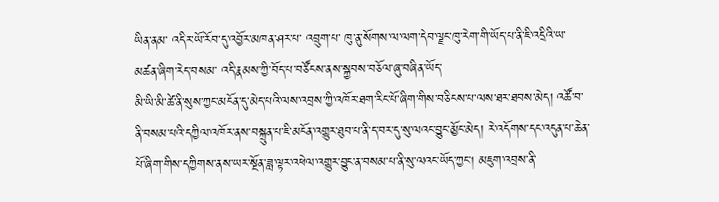ཡིན་ནམ་ འདིར་ཡོ་རོབ་དུ་འབྱོར་མཁན་ཤར་པ་ འབྲུག་པ་ ཁུ་ནུ་སོགས་ལ་ལག་དེབ་ལྗང་ཁུ་རེག་གི་ཡོད་པ་ནི་ཇི་འདྲིའི་ཡ་མཚན་ཞིག་རེད་བསམ་ འདི་རྣམས་ཀྱི་བོད་པ་བཙོངས་ནས་སྐྱབས་བཅོལ་ཞུ་བཞིན་ཡོད་
མི་ཡི་མི་ཚེ་ནི་སུས་ཀྱང་མངོན་དུ་མེད་པའི་ལས་འབྲས་ཀྱི་འཁོར་ཐག་རིང་པོ་ཞིག་གིས་བཅིངས་པ་ལས་ཐར་ཐབས་མེད། འཚོ་བ་ནི་བསམ་པའི་དཀྱིལ་འཁོར་ནས་བསྐྲུན་པ་ཇི་མངོན་འགྱུར་ཐུབ་པ་ནི་ད་བར་དུ་སུ་ལའང་བྱུང་མྱོང་མེད། རེ་འདོགས་དང་འདུན་པ་ཆེན་པོ་ཞིག་གིས་དཀྱིགས་ནས་ཡར་སྔོན་ཟླ་ལྟར་འཕེལ་འགྱུར་བྱུང་ན་བསམ་པ་ནི་སུ་ལའང་ཡོད་ཀྱང། མཇུག་འབྲས་ནི་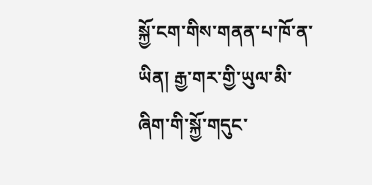སྐྱོ་ངག་གིས་གནན་པ་ཁོ་ན་ཡིན། རྒྱ་གར་གྱི་ཡུལ་མི་ཞིག་གི་སྐྱོ་གདུང་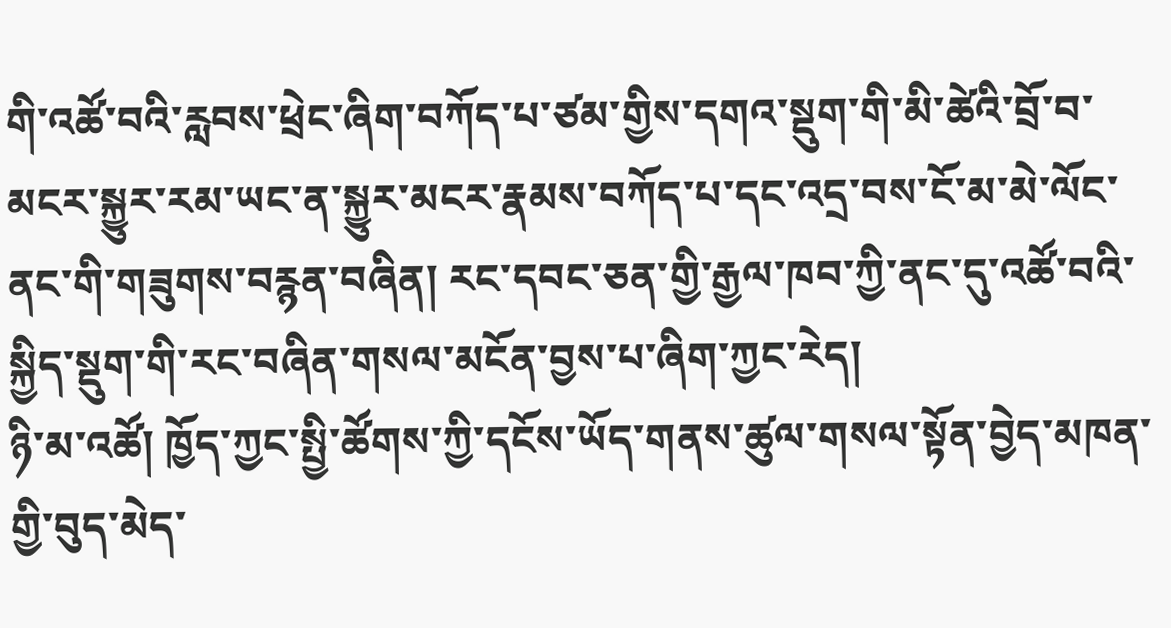གི་འཚོ་བའི་རླབས་ཕྲེང་ཞིག་བཀོད་པ་ཙམ་གྱིས་དགའ་སྡུག་གི་མི་ཚེའི་བྲོ་བ་མངར་སྐྱུར་རམ་ཡང་ན་སྐྱུར་མངར་རྣམས་བཀོད་པ་དང་འདྲ་བས་ངོ་མ་མེ་ལོང་ནང་གི་གཟུགས་བརྙན་བཞིན། རང་དབང་ཅན་གྱི་རྒྱལ་ཁབ་ཀྱི་ནང་དུ་འཚོ་བའི་སྐྱིད་སྡུག་གི་རང་བཞིན་གསལ་མངོན་བྱས་པ་ཞིག་ཀྱང་རེད།
ཉི་མ་འཚོ། ཁྱོད་ཀྱང་སྤྱི་ཚོགས་ཀྱི་དངོས་ཡོད་གནས་ཚུལ་གསལ་སྟོན་བྱེད་མཁན་གྱི་བུད་མེད་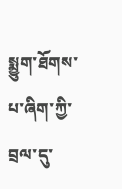སྨྱུག་ཐོགས་པ་ཞིག་ཀྱི་བྲལ་དུ་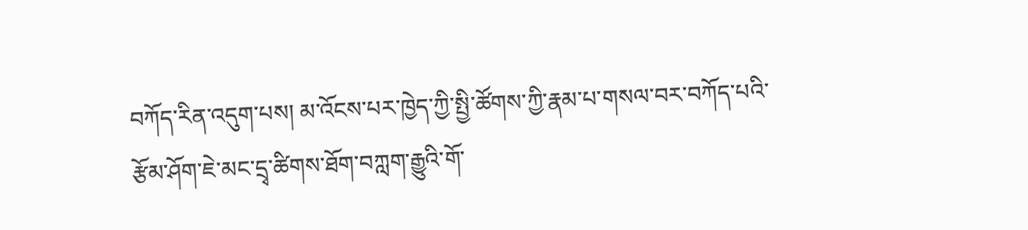བཀོད་རིན་འདུག་པས། མ་འོངས་པར་ཁྱེད་ཀྱི་སྤྱི་ཚོགས་ཀྱི་རྣམ་པ་གསལ་བར་བཀོད་པའི་རྩོམ་ཤོག་ཇེ་མང་དྲྭ་ཚིགས་ཐོག་བཀླག་རྒྱུའི་གོ་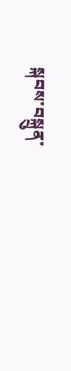སྐབས་བསྐྲུན་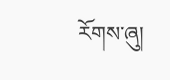རོགས་ཞུ།